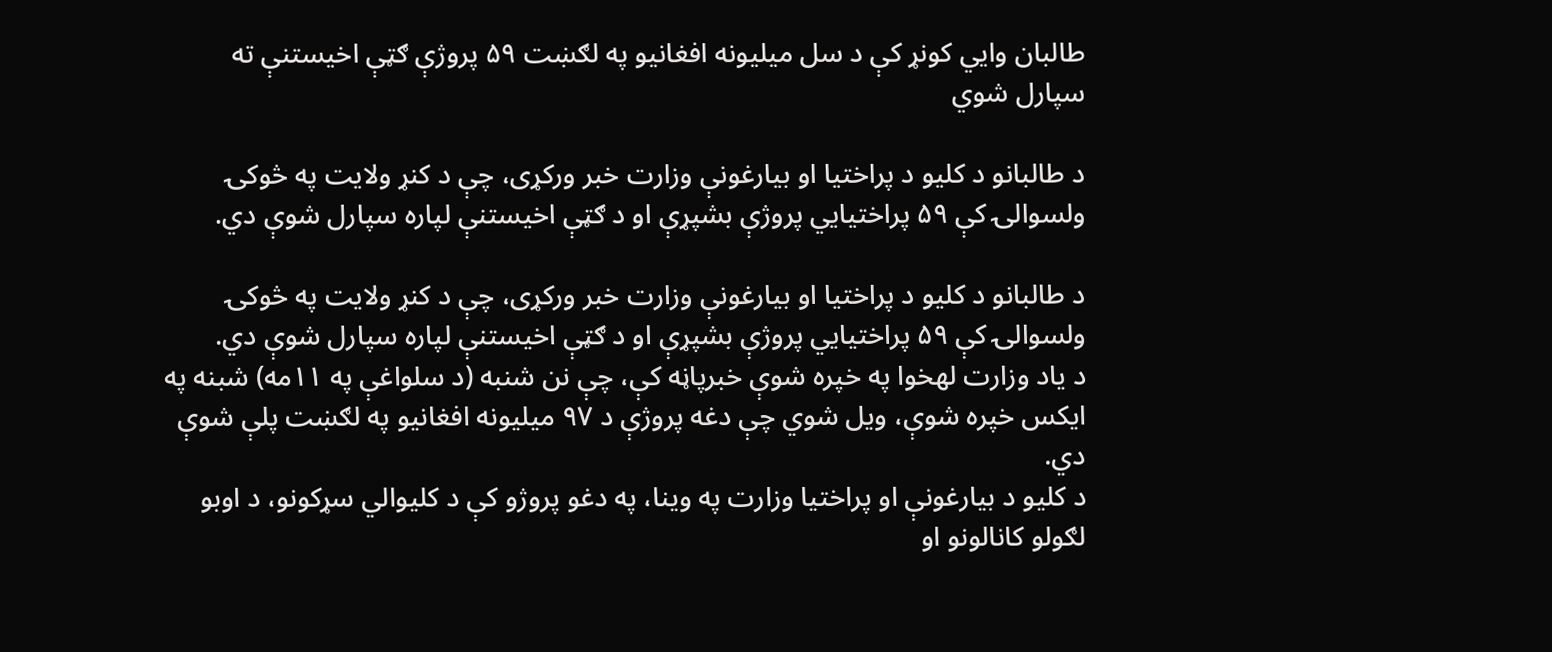طالبان وايي کونړ کې د سل میلیونه افغانیو په لګښت ۵۹ پروژې ګټې اخیستنې ته سپارل شوي

د طالبانو د کلیو د پراختیا او بیارغونې وزارت خبر ورکړی، چې د کنړ ولایت په څوکۍ ولسوالۍ کې ۵۹ پراختیایي پروژې بشپړې او د ګټې اخیستنې لپاره سپارل شوې دي.

د طالبانو د کلیو د پراختیا او بیارغونې وزارت خبر ورکړی، چې د کنړ ولایت په څوکۍ ولسوالۍ کې ۵۹ پراختیایي پروژې بشپړې او د ګټې اخیستنې لپاره سپارل شوې دي.
د یاد وزارت لهخوا په خپره شوې خبرپاڼه کې، چې نن شنبه (د سلواغې په ۱۱مه) شبنه په ایکس خپره شوې، ویل شوي چې دغه پروژې د ۹۷ میلیونه افغانیو په لګښت پلې شوې دي.
د کلیو د بیارغونې او پراختیا وزارت په وینا، په دغو پروژو کې د کلیوالي سړکونو، د اوبو لګولو کانالونو او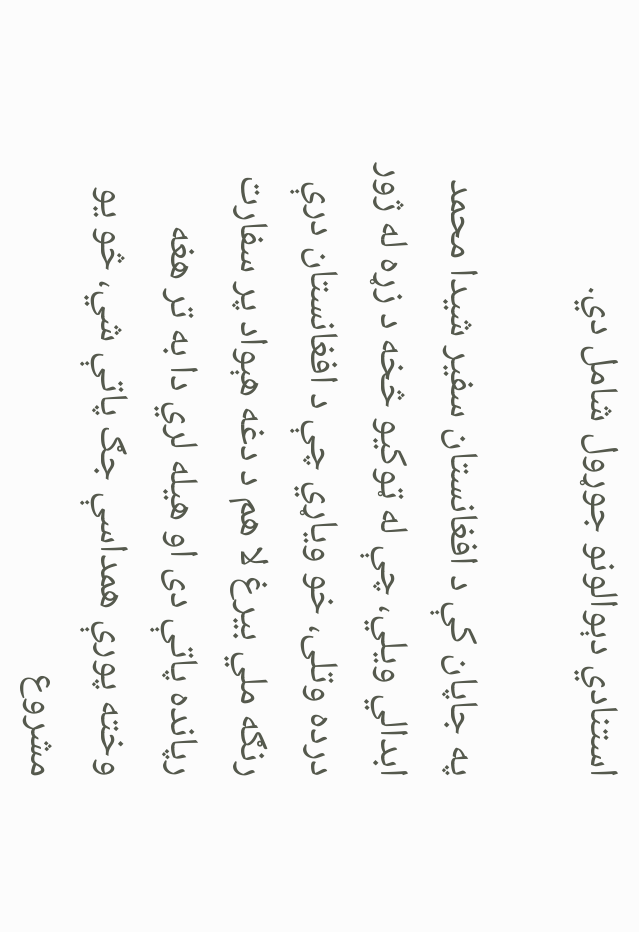استنادي دېوالونو جوړول شامل دي.

په جاپان کې د افغانستان سفیر شیدا محمد ابدالي ویلي، چې له ټوکیو څخه د زړه له ژور درده وتلی، خو ویاړي چې د افغانستان درې رنګه ملي بیرغ لا هم د دغه هېواد پر سفارت رپانده پاتې دی او هیله لري دا به تر هغه وخته پورې همداسې جګ پاتې شي، څو یو مشروع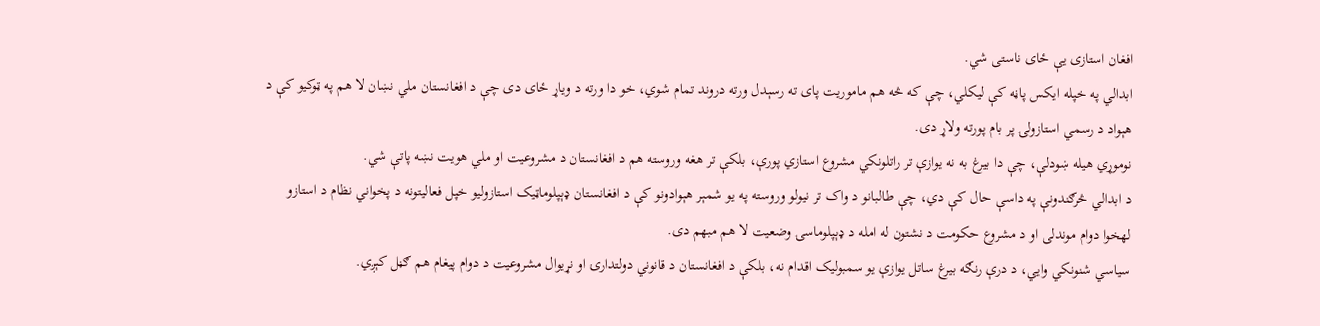افغان استازی یې ځای ناستی شي.
ابدالي په خپله ایکس پاڼه کې لیکلي، چې که څه هم ماموریت پای ته رسېدل ورته دروند تمام شوي، خو دا ورته د ویاړ ځای دی چې د افغانستان ملي نښان لا هم په ټوکیو کې د هېواد د رسمي استازولۍ پر بام پورته ولاړ دی.
نوموړي هیله ښودلې، چې دا بیرغ به نه یوازې تر راتلونکي مشروع استازي پورې، بلکې تر هغه وروسته هم د افغانستان د مشروعیت او ملي هویت نښه پاتې شي.
د ابدالي څرګندونې په داسې حال کې دي، چې طالبانو د واک تر نیولو وروسته په یو شمېر هېوادونو کې د افغانستان ډېپلوماټیک استازولیو خپل فعالیتونه د پخواني نظام د استازو لهخوا دوام موندلی او د مشروع حکومت د نشتون له امله د ډېپلوماسۍ وضعیت لا هم مبهم دی.
سیاسي شنونکي وایي، د درې رنګه بیرغ ساتل یوازې یو سمبولیک اقدام نه، بلکې د افغانستان د قانوني دولتدارۍ او نړیوال مشروعیت د دوام پیغام هم ګڼل کېږي.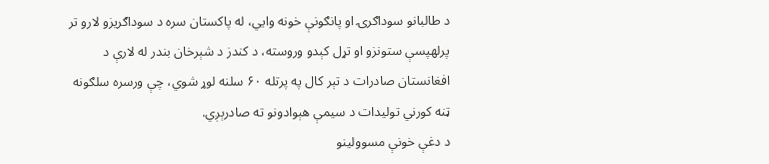د طالبانو سوداګرۍ او پانګونې خونه وایي، له پاکستان سره د سوداګریزو لارو تر پرلهپسې ستونزو او تړل کېدو وروسته، د کندز د شېرخان بندر له لارې د افغانستان صادرات د تېر کال په پرتله ۶۰ سلنه لوړ شوي، چې ورسره سلګونه ټنه کورني تولیدات د سیمې هېوادونو ته صادرېږي.
د دغې خونې مسوولینو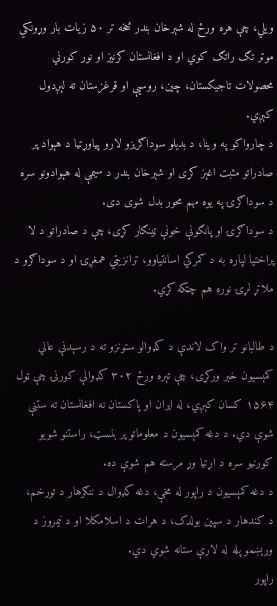ویلي، چې هره ورځ له شېرخان بندر څخه تر ۵۰ زیات بار وړونکي موټر تګ راتګ کوي او د افغانستان کرنیز او نور کورني محصولات تاجیکستان، چین، روسیې او قرغزستان ته لېږدول کېږي.
د چارواکو په وینا، د بدیلو سوداګریزو لارو پیاوړتیا د هېواد پر صادراتو مثبت اغېز کړی او شېرخان بندر د سیمې له هېوادونو سره د سوداګرۍ په یوه مهم محور بدل شوی دی.
د سوداګرۍ او پانګونې خونې ټینګار کړی، چې د صادراتو د لا پراختیا لپاره به د ګمرکي اسانتیاوو، ترانزیټي همغږۍ او د سوداګرو د ملاتړ لړۍ نوره هم چټکه کړي.

د طالبانو تر واک لاندې د کډوالو ستونزو ته د رسېدنې عالي کمېسیون خبر ورکړی، چې تېره ورځ ۳۰۲ کډوالې کورنۍ چې ټول ۱۵۶۴ کسان کېږي، له ایران او پاکستان نه افغانستان ته ستنې شوې دي. د دغه کمېسیون د معلوماتو پر بنسټ، راستنو شویو کورنیو سره د اړتیا وړ مرسته هم شوې ده.
د دغه کمېسیون د راپور له مخې، دغه کډوال د ننګرهار د تورخم، د کندهار د سپین بولدک، د هرات د اسلامکلا او د نیمروز د ورېښمو پله له لارې ستانه شوي دي.
راپور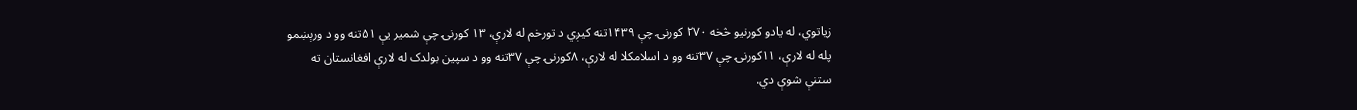زیاتوي، له یادو کورنیو څخه ۲۷۰ کورنۍ چې ۱۴۳۹تنه کیږي د تورخم له لارې، ۱۳ کورنۍ چې شمیر یې ۵۱تنه وو د ورېښمو پله له لارې، ۱۱کورنۍ چې ۳۷تنه وو د اسلامکلا له لارې، ۸کورنۍ چې ۳۷تنه وو د سپین بولدک له لارې افغانستان ته ستنې شوې دي.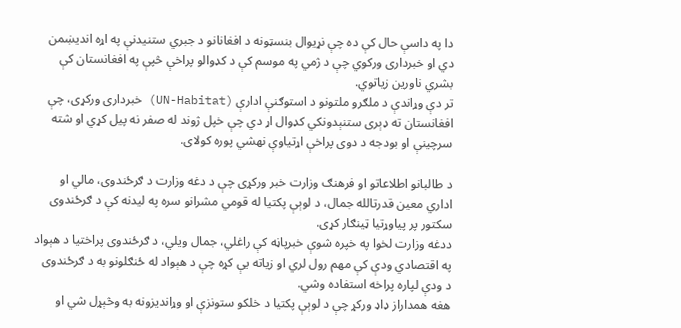دا په داسې حال کې ده چې نړیوال بنسټونه د افغانانو د جبري ستنیدنې په اړه اندیښمن دي او خبرداری ورکوي چې د ژمي په موسم کې د کډوالو پراخې څپې په افغانستان کې بشري ناورین زیاتوي.
تر دې وړاندې د ملګرو ملتونو د استوګنې ادارې (UN-Habitat) خبرداری ورکړی، چې افغانستان ته ډېری ستنېدونکي کډوال اړ دي چې خپل ژوند له صفر نه پیل کړي او شته سرچینې او بودجه د دوی پراخې اړتیاوې نهشي پوره کولای.

د طالبانو اطلاعاتو او فرهنګ وزارت خبر ورکړی چې د دغه وزارت د ګرځندوی، مالي او اداري معين قدرتالله جمال، د لوېې پکتيا له قومي مشرانو سره په ليدنه کې د ګرځندوی سکتور پر پياوړتيا ټينګار کړی.
ددغه وزارت لخوا په خپره شوې خبرپاڼه کې راغلي، جمال ویلي، د ګرځندوی پراختيا د هېواد په اقتصادي ودې کې مهم رول لري او زياته يې کړه چې د هېواد له ځنګلونو به د ګرځندوی د ودې لپاره پراخه استفاده وشي.
هغه همداراز ډاډ ورکړ چې د لوېې پکتيا د خلکو ستونزې او وړانديزونه به وڅېړل شي او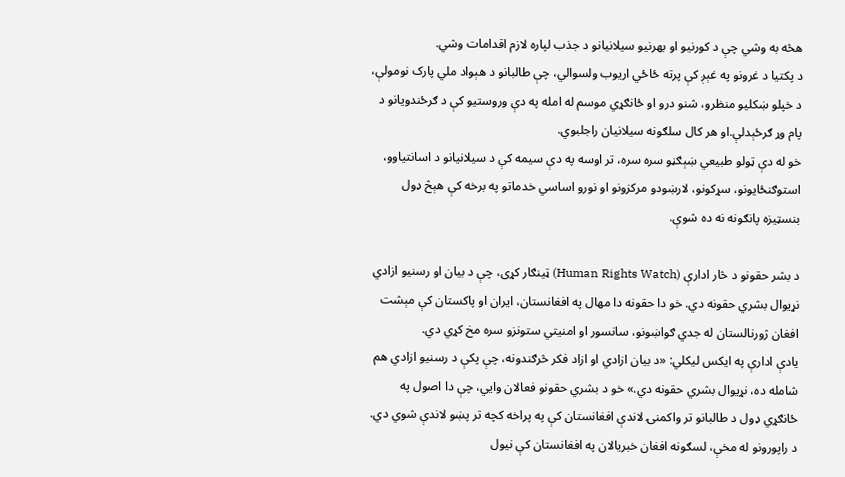هڅه به وشي چې د کورنيو او بهرنيو سيلانيانو د جذب لپاره لازم اقدامات وشي.
د پکتیا د غرونو په غېږ کې پرته ځاځي اریوب ولسوالي، چې طالبانو د هېواد ملي پارک نومولې، د خپلو ښکلیو منظرو، شنو درو او ځانګړي موسم له امله په دې وروستیو کې د ګرځندویانو د پام وړ ګرځېدلې.او هر کال سلګونه سيلانیان راجلبوي.
خو له دې ټولو طبیعي ښېګڼو سره سره، تر اوسه په دې سیمه کې د سیلانیانو د اسانتیاوو، استوګنځایونو، سړکونو، لارښودو مرکزونو او نورو اساسي خدماتو په برخه کې هېڅ ډول بنسټیزه پانګونه نه ده شوې.

د بشر حقونو د څار ادارې (Human Rights Watch) ټینګار کړی، چې د بیان او رسنیو ازادي نړیوال بشري حقونه دي. خو دا حقونه دا مهال په افغانستان، ایران او پاکستان کې مېشت افغان ژورنالستان له جدي ګواښونو، سانسور او امنیتي ستونزو سره مخ کړي دي.
یادې ادارې په ایکس لیکلي: «د بیان ازادي او ازاد فکر څرګندونه، چې پکې د رسنیو ازادي هم شامله ده، نړیوال بشري حقونه دي.» خو د بشري حقونو فعالان وایي، چې دا اصول په ځانګړي ډول د طالبانو تر واکمنۍ لاندې افغانستان کې په پراخه کچه تر پښو لاندې شوي دي.
د راپورونو له مخې، لسګونه افغان خبریالان په افغانستان کې نیول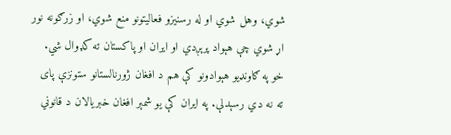شوي، وهل شوي او له رسنیزو فعالیتونو منع شوي، او زرګونه نور اړ شوي چې هېواد پرېږدي او ایران او پاکستان ته کډوال شي.
خو په ګاونډیو هېوادونو کې هم د افغان ژورنالستانو ستونزې پای ته نه دي رسېدلې. په ایران کې یو شمېر افغان خبریالان د قانوني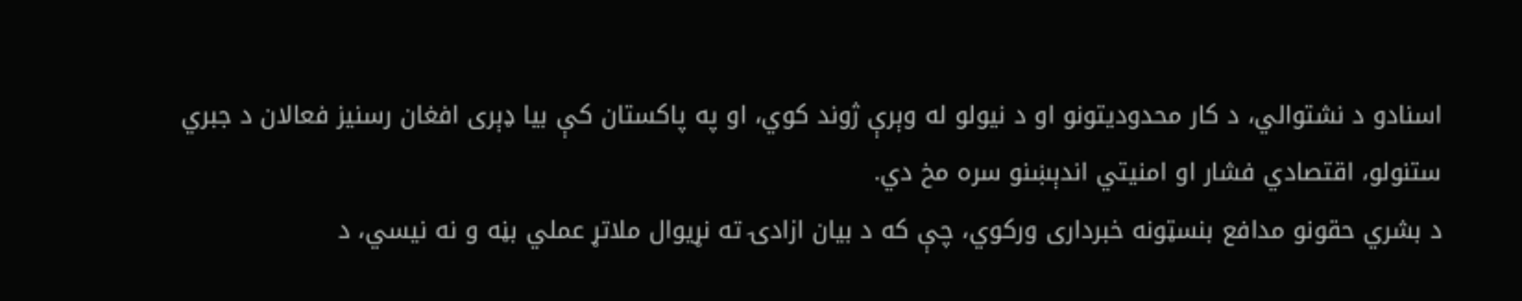اسنادو د نشتوالي، د کار محدودیتونو او د نیولو له وېرې ژوند کوي، او په پاکستان کې بیا ډېری افغان رسنیز فعالان د جبري ستنولو، اقتصادي فشار او امنیتي اندېښنو سره مخ دي.
د بشري حقونو مدافع بنسټونه خبرداری ورکوي، چې که د بیان ازادۍ ته نړیوال ملاتړ عملي بڼه و نه نیسي، د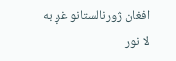افغان ژورنالستانو غږ به لا نور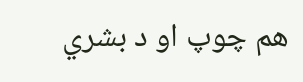هم چوپ او د بشري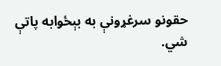حقونو سرغړونې به بېځوابه پاتې شي.